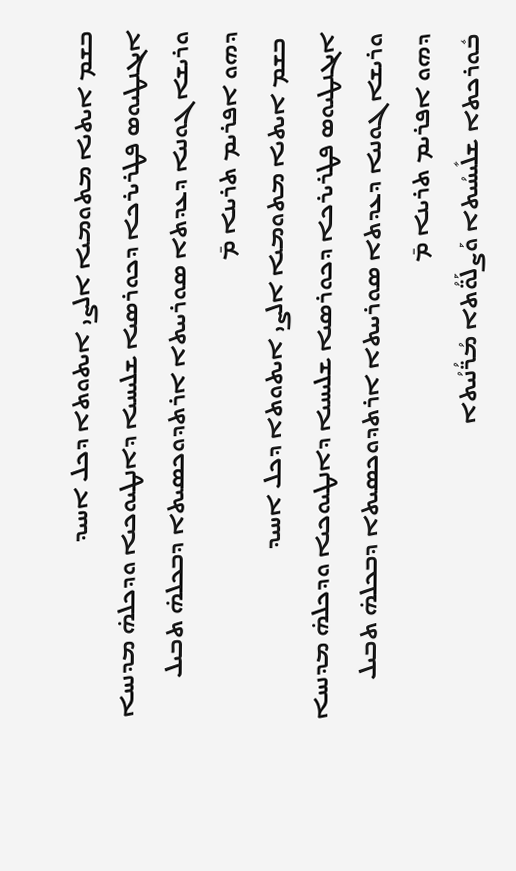ܒܫܡ ܐܝܬܝܐ ܡܬܘܡܝܐ ܐܠܨܝ ܐܝܬܘܬܐ ܕܟܠ ܐܚܝܕ
ܐܝܓܢܛܝܘܣ ܦܛܪܝܪܟܐ ܕܟܘܪܣܝܐ ܫܠܝܚܝܐ ܕܐܢܛܝܘܟܝܐ ܘܕܟܠܗ̇ ܡܕܢܚܐ
ܘܪܝܫܐ ܓܘܢܝܐ ܕܥܕܬܐ ܣܘܪܝܝܬܐ ܐܪܬܕܘܟܣܝܬܐ ܕܒܟܠܗ̇ ܬܒܝܠ
ܕܗܘ ܐܦܪܝܡ ܬܪܝܢܐ ܡ̄
 ܒܫܡ ܐܝܬܝܐ ܡܬܘܡܝܐ ܐܠܨܝ ܐܝܬܘܬܐ ܕܟܠ ܐܚܝܕ
ܐܝܓܢܛܝܘܣ ܦܛܪܝܪܟܐ ܕܟܘܪܣܝܐ ܫܠܝܚܝܐ ܕܐܢܛܝܘܟܝܐ ܘܕܟܠܗ̇ ܡܕܢܚܐ
ܘܪܝܫܐ ܓܘܢܝܐ ܕܥܕܬܐ ܣܘܪܝܝܬܐ ܐܪܬܕܘܟܣܝܬܐ ܕܒܟܠܗ̇ ܬܒܝܠ
ܕܗܘ ܐܦܪܝܡ ܬܪܝܢܐ ܡ̄
ܒܽܘܪܟܬܐ ܫܠܺܝܚܳܝܬܐ ܘܰܨܠܰܘ̈ܳܬܐ ܡܳܪ̈ܳܢܳܝܬܐ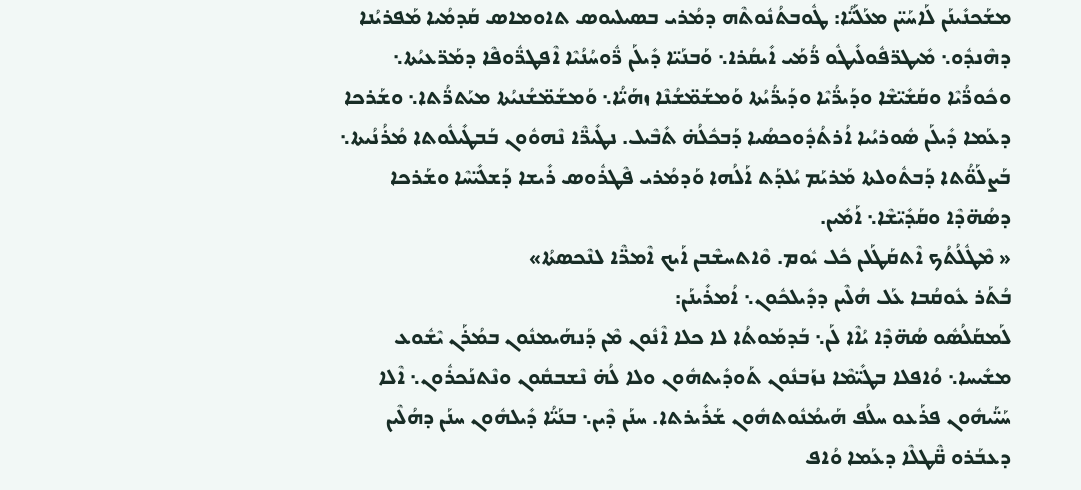ܡܫܰܟܢܺܝܢܰܢ ܠܰܐܚܰܝ̈ܢ ܡܥܰܠܰܝ̈ܳܐ: ܛܽܘܒܬܳܢܽܘܬܶܗ ܕܡܳܪܝ ܒܣܝܠܝܘܣ ܬܐܘܡܐܣ ܩܰܕܡܳܝܐ ܡܰܦܪܝܳܢܐ ܕܗܶܢܕܽܘ܆ ܡܺܝܛܪ̈ܦܽܘܠܺܝܛܽܘ ܪ̈ܳܡܰܝ ܐܺܝܩܳܪܐ܆ ܘܰܒܢܰܝ̈ܐ ܕܺܝܠܰܢ ܪ̈ܽܘܚܳܢܳܝܶܐ ܐܶܦܛܪ̈ܽܘܦܶܐ ܕܡܰܪ̈ܥܝܳܬܐ܆ ܘܟܽܘܪ̈ܳܝܶܐ ܘܩܰܫܺܝ̈ܫܶܐ ܘܕܰܝܪ̈ܳܝܶܐ ܘܕܰܝܪ̈ܳܝܳܬܐ ܘܰܡܫܰܡ̈ܫܳܢܶܐ ܙܗܰܝ̈ܳܐ܆ ܘܰܡܫܰܡ̈ܫܳܢܝܳܬܐ ܡܝܰܬܪ̈ܳܬܐ܆ ܘܫܰܪܟܐ ܕܥܰܡܐ ܕܺܝܠܰܢ ܣܽܘܪܝܳܝܐ ܐܳܪܬܳܕܽܘܟܣܳܝܐ ܕܰܒܟܽܠܳܗ̇ ܬܺܒܶܝܠ. ܢܛܺܝܪ̈ܶܐ ܢܶܗܘܽܘܢ ܒܰܒܛܺܝܠܽܘܬܐ ܡܳܪܳܢܳܝܬܐ܆ ܒܰܨܠܰܘ̈ܳܬܐ ܕܰܒܬܽܘܠܬܐ ܡܰܪܝܰܡ ܝܳܠܕܰܬ ܐܰܠܳܗܐ ܘܰܕܡܳܪܝ ܦܶܛܪܽܘܣ ܪܺܝܫܐ ܕܰܫܠܺܝ̈ܚܶܐ ܘܫܰܪܟܐ ܕܣܳܗ̈ܕܶܐ ܘܩܰܕܺܝ̈ܫܶܐ܆ ܐܰܡܺܝܢ.
« ܡܶܛܽܠܳܬܳܟ ܐܶܬܩܰܛܰܠܢ ܟܽܠ ܝܽܘܡ. ܘܶܐܬܚܫܶܒܢ ܐܰܝܟ ܐܶܡܖ̈ܶܐ ܠܢܶܟܣܬܳܐ»
ܒܳܬܰܪ ܥܽܘܩܳܒܐ ܥܰܠ ܗܳܠܶܝܢ ܕܕܺܝܠܟܽܘܢ܆ ܐܳܡܪܺܝܢܰܢ:
ܠܰܡܩܰܠܳܣܽܘ ܣܳܗ̈ܕܶܐ ܝܳܐܶܐ ܠܰܢ܆ ܒܰܕܡܰܘܬܳܐ ܠܐ ܟܠܐ ܐܶܢܽܘܢ ܡܶܢ ܕܰܢܗܰܝܡܢܽܘܢ ܒܡܳܪܰܢ ܝܶܫܽܘܥ ܡܫܺܝܚܐ܆ ܘܳܐܦܠܐ ܒܛܺܝ̈ܡܶܐ ܢܙܰܒܢܽܘܢ ܬܰܘܕܺܝܬܗܽܘܢ ܘܠܐ ܠܳܗ̇ ܢܶܫܒܩܽܘܢ ܘܢܶܬܢܰܟܪܽܘܢ܆ ܐܶܠܐ ܚܰܝ̈ܰܝܗܽܘܢ ܦܪܰܥܘ ܚܠܳܦ ܗܰܝܡܳܢܽܘܬܗܽܘܢ ܫܰܪܺܝܪܬܐ. ܚܢܰܢ ܕܶܝܢ܆ ܒܢܰܝ̈ܳܐ ܕܺܝܠܗܽܘܢ ܚܢܰܢ ܕܗܳܠܶܝܢ ܕܥܒܰܪܘ ܩ̈ܶܛܠܶܐ ܕܥܰܡܐ ܘܳܐܦ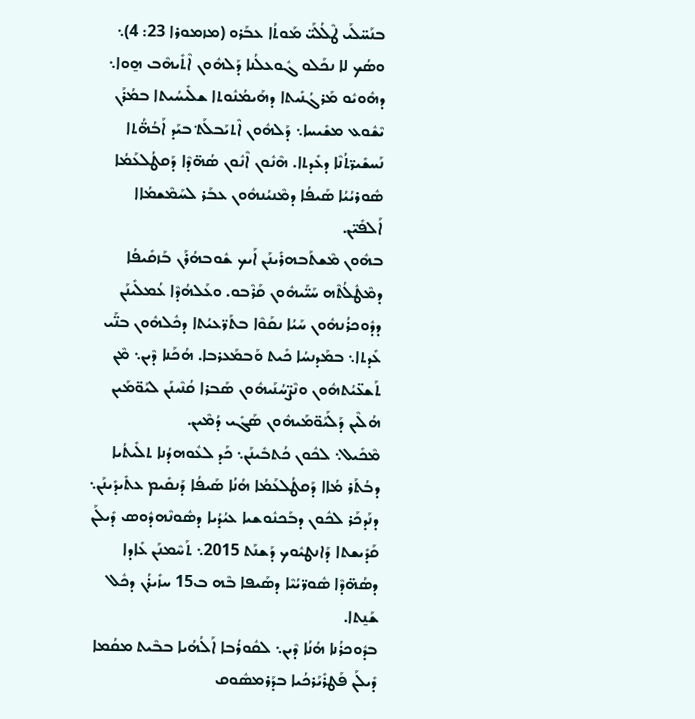ܒܢܰܚ̈ܠܰܝ ܛܶܠܳܠܰܝ̈ ܡܰܘܬܳܐ ܥܒܰܪܘ (ܡܙܡܘܪܐ 23: 4)܆ ܘܣܳܟ ܠܐ ܢܟܰܠܘ ܓܽܘܥܠܳܢܐ ܕܰܠܗܽܘܢ ܐܶܬܺܝܗܶܒ ܗ̱ܘܐ܆ ܕܗܽܘܝܽܘ ܡܰܪܓܳܢܺܝܬܐ ܕܗܰܝܡܳܢܽܘܬܐ ܫܠܺܝܚܳܝܬܐ ܒܡܳܪܰܢ ܝܶܫܽܘܥ ܡܫܺܝܚܐ܆ ܕܰܠܗܽܘܢ ܐܶܬܝܰܒܠܰܬ݀ ܒܝܰܕ ܐܰܒܳܗ̈ܳܬܐ ܢܰܚܫܺܝܪ̈ܬܳܢܶܐ ܕܥܺܕܬܐ. ܗܶܢܽܘܢ ܐܶܢܽܘܢ ܣܳܗ̈ܕܶܐ ܕܰܩܛܳܠܥܰܡܳܐ ܣܽܘܪܝܳܝܳܐ ܣܰܝܦܳܐ ܕܡܶܢܝܳܢܗܽܘܢ ܥܒܰܪ ܠܚܰܡܶܫܡܳܐܐ ܐܰܠܦܺܝ̈ܢ.
ܒܗܽܘܢ ܡܶܫܬܰܒܗܪܺܝܢܰܢ ܐܰܝܟ ܫܽܘܒܗܳܪܰܢ ܒܰܙܩܺܝܦܳܐ ܕܡܶܛܽܠܳܬܶܗ ܚܰܝ̈ܰܝܗܽܘܢ ܩܰܪܶܒܘ. ܘܥܰܠܗܳܕܶܐ ܥܳܡܠܺܝܢܰܢ ܕܕܽܘܟܪܳܢܗܽܘܢ ܚܰܝܳܐ ܢܩܰܘܶܐ ܒܬܰܪ̈ܥܝܳܬܐ ܕܟܽܠܗܽܘܢ ܒܢ̈ܰܝ ܥܺܕܬܐ܆ ܒܡܰܕܢܚܳܐ ܟܺܝܬ ܘܰܒܡܰܥܪܒܐ. ܗܳܟܰܢܐ ܕܶܝܢ܆ ܡܶܢ ܬܰܫܥ̈ܝܳܬܗܽܘܢ ܘܢܶܨ̈ܚܳܢܰܝܗܽܘܢ ܣܰܒܪܐ ܩܳܢܶܝܢܰܢ ܠܝܰܘ̈ܡܰܝܢ ܗܳܠܶܝܢ ܕܰܠܰܝܰܘ̈ܡܰܝܗܽܘܢ ܣܰܓܺܝ ܕܳܡܶܝܢ.
ܡܶܟܺܝܠ܆ ܠܟܽܘܢ ܟܳܬܒܺܝܢܰܢ܆ ܟܰܕ ܠܥܽܘܗܕܳܢܐ ܬܠܺܝܬܳܝܐ ܕܒܳܬܰܪ ܡܳܐܐ ܕܰܩܛܳܠܥܰܡܳܐ ܗܳܢܳܐ ܣܰܝܦܳܐ ܕܰܢܩܺܝܡ ܥܬܺܝܕܺܝܢܰܢ܆ ܕܢܰܕܟܰܪ ܠܟܽܘܢ ܕܒܰܟܢܽܘܫܝܐ ܥܝܳܕܳܝܐ ܕܣܽܘܢܶܗܕܽܘܣ ܕܺܝܠܰܢ ܩܰܕܺܝܫܬܐ ܕܰܐܢܛܝܽܘܟ ܕܰܫܢܰܬ 2015܆ ܬܰܚܶܡܢܰܢ ܥܺܐܕܐ ܕܣܳܗ̈ܕܶܐ ܣܽܘܪ̈ܝܳܝܶܐ ܕܣܰܝܦܐ ܒܶܗ ܒ15 ܚܙܺܝܪܳܢ ܕܟܽܠ ܫܰܢ̱ܬܐ.
ܒܕܽܘܟܪܳܢܐ ܗܳܢܳܐ ܕܶܝܢ܆ ܠܩܽܘܪܳܒܐ ܐܰܠܳܗܳܝܐ ܒܒܶܝܬ ܡܩܳܡܐ ܕܺܝܠܰܢ ܦܰܛܪܺܝܰܪܟܳܝܐ ܒܕܰܪܡܣܽܘܩ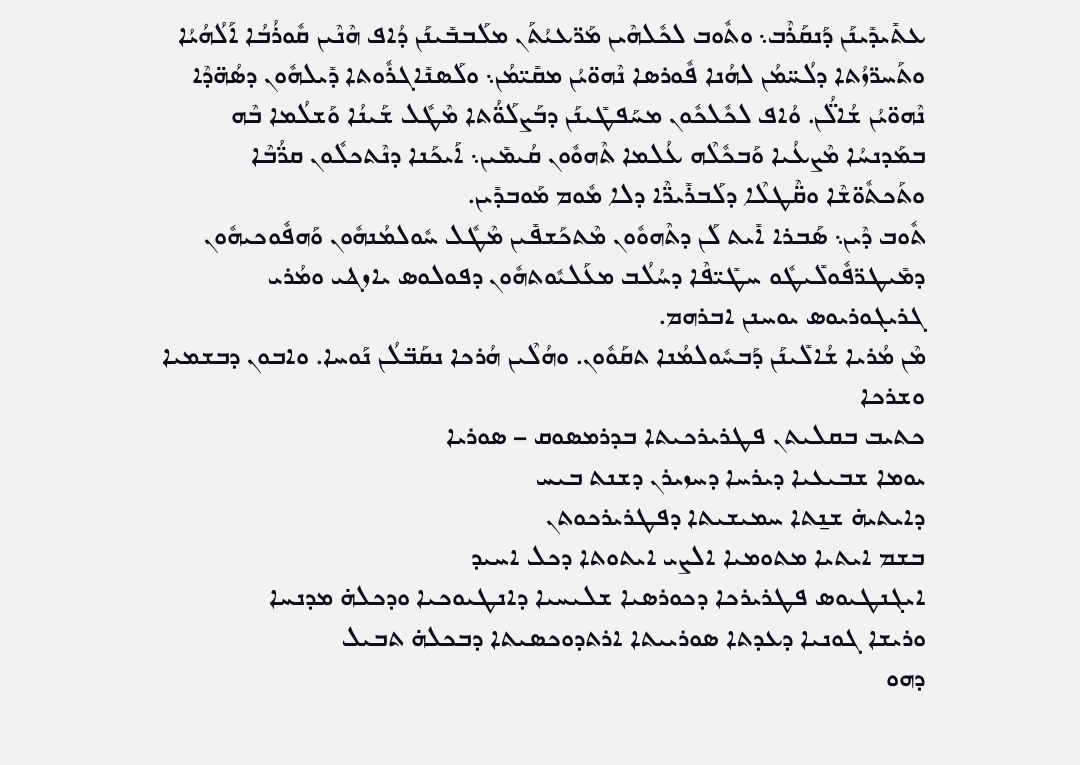ܥܬܺܝܕܺܝܢܰܢ ܕܰܢܩܰܪܶܒ܆ ܘܬܽܘܒ ܠܟܽܠܗܶܝܢ ܡܰܪ̈ܥܝܳܬܰܢ ܡܠܰܒܒܺܝܢܰܢ ܕܳܐܦ ܗܶܢܶܝܢ ܩܽܘܪܳܒܳܐ ܐܰܠܳܗܳܝܳܐ ܘܬܰܚܪ̈ܙܳܬܐ ܕܠܳܚ̈ܡܳܢ ܠܗܳܢܐ ܦܽܘܪܣܐ ܢܶܗܘ̈ܝܳܢ ܡܩܺܝ̈ܡܳܢ܆ ܘܠܰܣܢܺܐܓܪܽܘܬܐ ܕܺܝܠܗܽܘܢ ܕܣܳܗ̈ܕܶܐ ܢܶܗܘ̈ܝܳܢ ܫܳܐܠ̈ܳܢ. ܘܳܐܦ ܠܟܽܠܟܽܘܢ ܡܚܰܦܛܺܝܢܰܢ ܕܒܰܨܠܰܘ̈ܳܬܐ ܡܶܛܽܠ ܫܰܝܢܳܐ ܘܰܫܠܳܡܐ ܒܶܗ ܒܡܰܕܢܚܳܐ ܡܶܨܥܳܝܐ ܘܰܒܟܽܠܶܗ ܥܳܠܡܐ ܬܶܗܘܽܘܢ ܩܳܝܡܺܝܢ܆ ܐܰܝܟܰܢܐ ܕܢܶܬܟܠܽܘܢ ܩܪ̈ܳܒܶܐ ܘܬܰܟܬܽܘ̈ܫܶܐ ܘܩ̈ܶܛܠܶܐ ܕܠܰܒܪܺܝܪ̈ܶܐ ܕܠܐ ܡܽܘܡ ܡܰܘܒܕܺܝܢ.
ܬܽܘܒ ܕܶܝܢ܆ ܣܰܒܪܐ ܐܺܝܬ ܠܰܢ ܕܬܶܗܘܽܘܢ ܡܶܬܟܰܫܦܺܝܢ ܡܶܛܽܠ ܚܽܘܠܡܳܢܗܽܘܢ ܘܰܗܦܽܘܟܝܗܽܘܢ ܕܡܺܝܛܪ̈ܦܽܘܠܺܝܛܽܘ ܚܛܺܝ̈ܦܶܐ ܕܚܳܠܳܒ ܡܥܰܠܝܽܘܬܗܽܘܢ ܕܦܘܠܘܣ ܝܐܙܔܝ ܘܡܳܪܝ ܓܪܝܓܘܪܝܘܣ ܝܘܚܢܢ ܐܒܪܗܡ.
ܡܶܢ ܡܳܪܝܐ ܫܳܐܠܺܝܢܰܢ ܕܰܒܚܽܘܠܡܳܢܐ ܬܩܰܘܽܘܢ. ܘܗܳܠܶܝܢ ܗܳܪܟܐ ܢܩܰܒ̈ܠܳܢ ܢܰܘܚܐ. ܘܐܒܘܢ ܕܒܫܡܝܐ ܘܫܪܟܐ
ܟܬܝܒ ܒܩܠܝܬܢ ܦܛܪܝܪܟܝܬܐ ܒܕܪܡܣܘܩ – ܣܘܪܝܐ
ܝܘܡܐ ܫܒܝܥܝܐ ܕܝܪܚܐ ܕܚܙܝܪܢ ܕܫܢܬ ܒܝܚ
ܕܐܝܬܝܗ̇ ܫܢ̱ܬܐ ܚܡܝܫܝܬܐ ܕܦܛܪܝܪܟܘܬܢ
ܒܫܡ ܐܝܬܝܐ ܡܬܘܡܝܐ ܐܠܨܝ ܐܝܬܘܬܐ ܕܟܠ ܐܚܝܕ
ܐܝܓܢܛܝܘܣ ܦܛܪܝܪܟܐ ܕܟܘܪܣܝܐ ܫܠܝܚܝܐ ܕܐܢܛܝܘܟܝܐ ܘܕܟܠܗ̇ ܡܕܢܚܐ
ܘܪܝܫܐ ܓܘܢܝܐ ܕܥܕܬܐ ܣܘܪܝܝܬܐ ܐܪܬܕܘܟܣܝܬܐ ܕܒܟܠܗ̇ ܬܒܝܠ
ܕܗܘ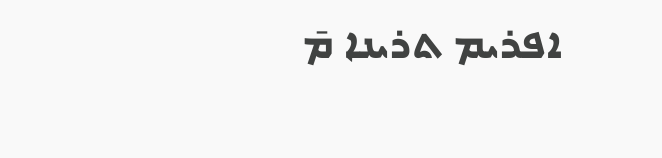ܐܦܪܝܡ ܬܪܝܢܐ ܡ̄